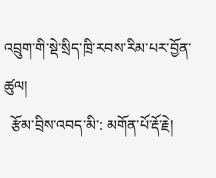འབྲུག་གི་སྡེ་སྲིད་ཁྲི་རབས་རིམ་པར་བྱོན་ཚུལ།
  རྩོམ་བྲིས་འབད་མི་: མགོན་པོ་རྡོ་རྗེ།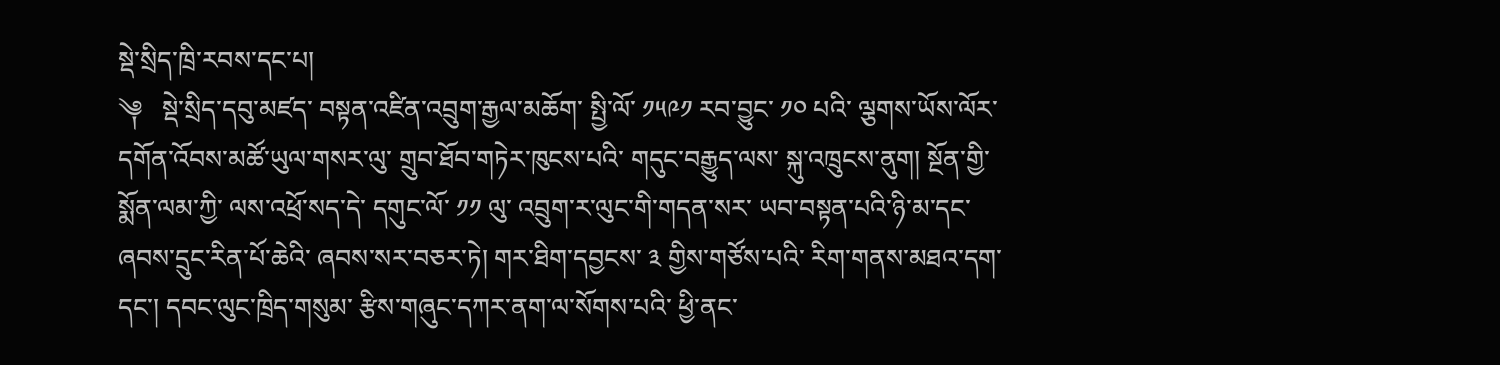སྡེ་སྲིད་ཁྲི་རབས་དང་པ།
༆   སྡེ་སྲིད་དབུ་མཛད་ བསྟན་འཛིན་འབྲུག་རྒྱལ་མཆོག་ སྤྱི་ལོ་ ༡༥༩༡ རབ་བྱུང་ ༡༠ པའི་ ལྕགས་ཡོས་ལོར་ དགོན་འོབས་མཚོ་ཡུལ་གསར་ལུ་ གྲུབ་ཐོབ་གཏེར་ཁུངས་པའི་ གདུང་བརྒྱུད་ལས་ སྐུ་འཁྲུངས་ནུག། སྔོན་གྱི་སྨོན་ལམ་ཀྱི་ ལས་འཕྲོ་སད་དེ་ དགུང་ལོ་ ༡༡ ལུ་ འབྲུག་ར་ལུང་གི་གདན་སར་ ཡབ་བསྟན་པའི་ཉི་མ་དང་ ཞབས་དྲུང་རིན་པོ་ཆེའི་ ཞབས་སར་བཅར་ཏེ། གར་ཐིག་དབྱངས་ ༣ གྱིས་གཙོས་པའི་ རིག་གནས་མཐའ་དག་དང་། དབང་ལུང་ཁྲིད་གསུམ་ རྩིས་གཞུང་དཀར་ནག་ལ་སོགས་པའི་ ཕྱི་ནང་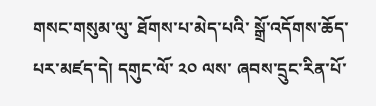གསང་གསུམ་ལུ་ ཐོགས་པ་མེད་པའི་ སྒྲོ་འདོགས་ཆོད་པར་མཛད་དེ། དགུང་ལོ་ ༢༠ ལས་ ཞབས་དྲུང་རིན་པོ་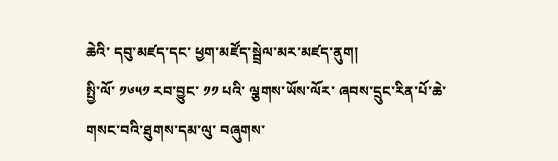ཆེའི་ དབུ་མཛད་དང་ ཕྱག་མཛོད་སྦྲེལ་མར་མཛད་ནུག།
སྤྱི་ལོ་ ༡༦༥༡ རབ་བྱུང་ ༡༡ པའི་ ལྕགས་ཡོས་ལོར་ ཞབས་དྲུང་རིན་པོ་ཆེ་ གསང་བའི་ཐུགས་དམ་ལུ་ བཞུགས་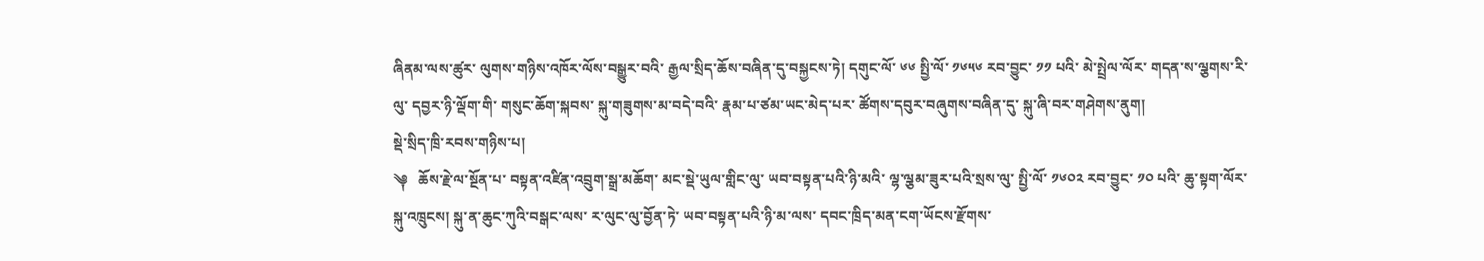ཞིནམ་ལས་ཚུར་ ལུགས་གཉིས་འཁོར་ལོས་བསྒྱུར་བའི་ རྒྱལ་སྲིད་ཆོས་བཞིན་དུ་བསྐྱངས་ཏེ། དགུང་ལོ་ ༦༦ སྤྱི་ལོ་ ༡༦༥༦ རབ་བྱུང་ ༡༡ པའི་ མེ་སྤྲེལ་ལོར་ གདན་ས་ལྕགས་རི་ལུ་ དབྱར་ཉི་ལྡོག་གི་ གསུང་ཆོག་སྐབས་ སྐུ་གཟུགས་མ་བདེ་བའི་ རྣམ་པ་ཙམ་ཡང་མེད་པར་ ཚོགས་དབུར་བཞུགས་བཞིན་དུ་ སྐུ་ཞི་བར་གཤེགས་ནུག།
སྡེ་སྲིད་ཁྲི་རབས་གཉིས་པ།
༆   ཆོས་རྗེ་ལ་སྔོན་པ་ བསྟན་འཛིན་འབྲུག་སྒྲ་མཆོག་ མང་སྡེ་ཡུལ་གླིང་ལུ་ ཡབ་བསྟན་པའི་ཉི་མའི་ ལྷ་ལྕམ་ཟུར་པའི་སྲས་ལུ་ སྤྱི་ལོ་ ༡༦༠༢ རབ་བྱུང་ ༡༠ པའི་ ཆུ་སྟག་ལོར་སྐུ་འཁྲུངས། སྐུ་ན་ཆུང་ཀུའི་བསྒང་ལས་ ར་ལུང་ལུ་བྱོན་ཏེ་ ཡབ་བསྟན་པའི་ཉི་མ་ལས་ དབང་ཁྲིད་མན་ངག་ཡོངས་རྫོགས་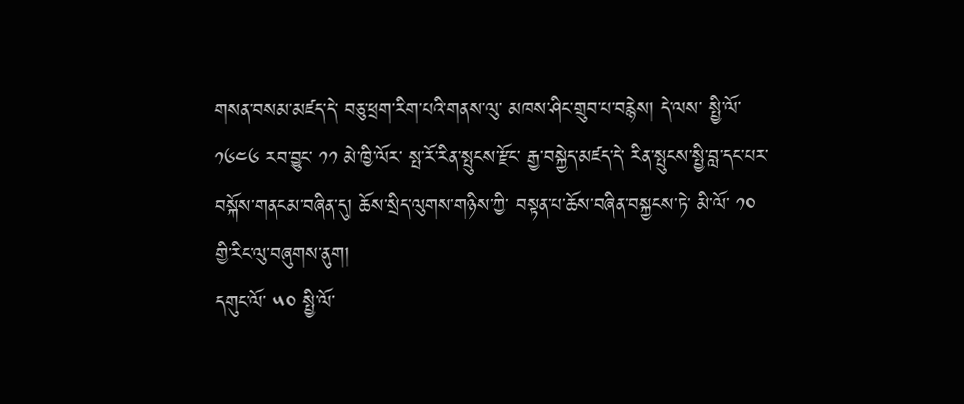གསན་བསམ་མཛད་དེ་ བཅུ་ཕྲག་རིག་པའི་གནས་ལུ་ མཁས་ཤིང་གྲུབ་པ་བརྙེས། དེ་ལས་ སྤྱི་ལོ་ ༡༦༤༦ རབ་བྱུང་ ༡༡ མེ་ཁྱི་ལོར་ སྤ་རོ་རིན་སྤུངས་རྫོང་ རྒྱ་བསྐྱེད་མཛད་དེ་ རིན་སྤུངས་སྤྱི་བླ་དང་པར་ བསྐོས་གནངམ་བཞིན་དུ། ཆོས་སྲིད་ལུགས་གཉིས་ཀྱི་ བསྟན་པ་ཆོས་བཞིན་བསྐྱངས་ཏེ་ མི་ལོ་ ༡༠ གྱི་རིང་ལུ་བཞུགས་ནུག།
དགུང་ལོ་ ༥༠ སྤྱི་ལོ་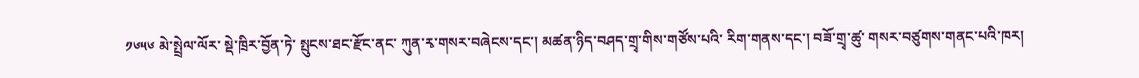༡༦༥༦ མེ་སྤྲེལ་ལོར་ སྡེ་ཁྲིར་བྱོན་ཏེ་ སྤུངས་ཐང་རྫོང་ནང་ ཀུན་རྭ་གསར་བཞེངས་དང་། མཚན་ཉིད་བཤད་གྲྭ་གིས་གཙོས་པའི་ རིག་གནས་དང་། བཟོ་གྲྭ་ཚུ་ གསར་བཙུགས་གནང་པའི་ཁར།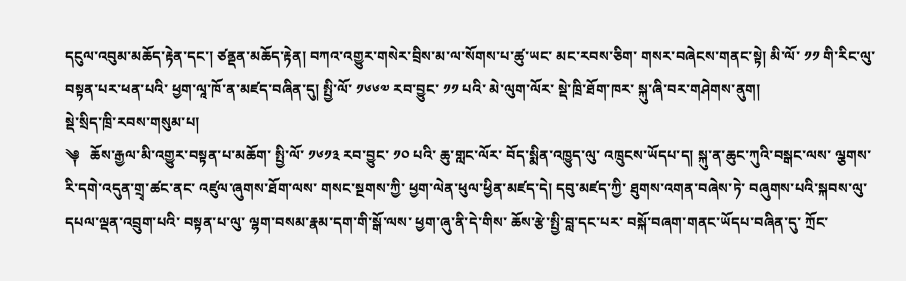དངུལ་འབུམ་མཆོད་རྟེན་དང་། ཙནྡན་མཆོད་རྟེན། བཀའ་འགྱུར་གསེར་བྲིས་མ་ལ་སོགས་པ་ཚུ་ཡང་ མང་རབས་ཅིག་ གསར་བཞེངས་གནང་སྟེ། མི་ལོ་ ༡༡ གི་རིང་ལུ་ བསྟན་པར་ཕན་པའི་ ཕྱག་ལཱ་ཁོ་ན་མཛད་བཞིན་དུ། སྤྱི་ལོ་ ༡༦༦༧ རབ་བྱུང་ ༡༡ པའི་ མེ་ལུག་ལོར་ སྡེ་ཁྲི་ཐོག་ཁར་ སྐུ་ཞི་བར་གཤེགས་ནུག།
སྡེ་སྲིད་ཁྲི་རབས་གསུམ་པ།
༆   ཆོས་རྒྱལ་མི་འགྱུར་བསྟན་པ་མཆོག་ སྤྱི་ལོ་ ༡༦༡༣ རབ་བྱུང་ ༡༠ པའི་ ཆུ་གླང་ལོར་ བོད་སྨིན་འཁྱུད་ལུ་ འཁྲུངས་ཡོདཔ་ད། སྐུ་ན་ཆུང་ཀུའི་བསྒང་ལས་ ལྕགས་རི་དགེ་འདུན་གྲྭ་ཚང་ནང་ འཛུལ་ཞུགས་ཐོག་ལས་ གསང་སྔགས་ཀྱི་ ཕྱག་ལེན་ཕུལ་ཕྱིན་མཛད་དེ། དབུ་མཛད་ཀྱི་ ཐུགས་འགན་བཞེས་ཏེ་ བཞུགས་པའི་སྐབས་ལུ་ དཔལ་ལྡན་འབྲུག་པའི་ བསྟན་པ་ལུ་ ལྷག་བསམ་རྣམ་དག་གི་སྒོ་ལས་ ཕྱག་ཞུ་ནི་དེ་གིས་ ཆོས་རྩེ་སྤྱི་བླ་དང་པར་ བསྐོ་བཞག་གནང་ཡོདཔ་བཞིན་དུ་ ཀྲོང་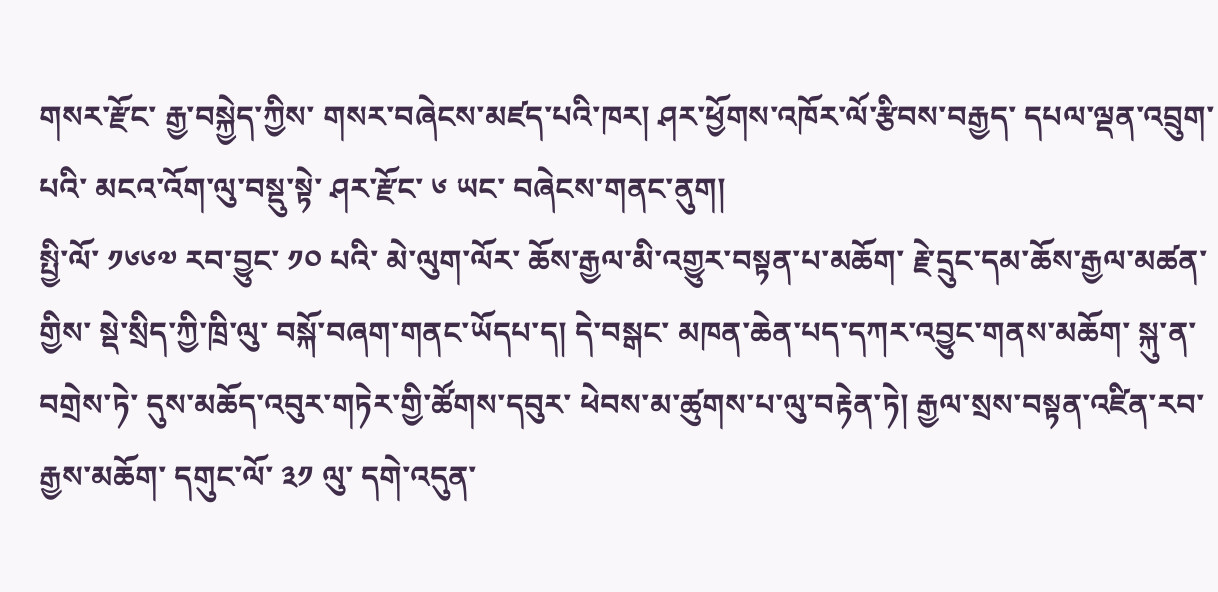གསར་རྫོང་ རྒྱ་བསྐྱེད་ཀྱིས་ གསར་བཞེངས་མཛད་པའི་ཁར། ཤར་ཕྱོགས་འཁོར་ལོ་རྩིབས་བརྒྱད་ དཔལ་ལྡན་འབྲུག་པའི་ མངའ་འོག་ལུ་བསྡུ་སྟེ་ ཤར་རྫོང་ ༦ ཡང་ བཞེངས་གནང་ནུག།
སྤྱི་ལོ་ ༡༦༦༧ རབ་བྱུང་ ༡༠ པའི་ མེ་ལུག་ལོར་ ཆོས་རྒྱལ་མི་འགྱུར་བསྟན་པ་མཆོག་ རྗེ་དྲུང་དམ་ཆོས་རྒྱལ་མཚན་གྱིས་ སྡེ་སྲིད་ཀྱི་ཁྲི་ལུ་ བསྐོ་བཞག་གནང་ཡོདཔ་ད། དེ་བསྒང་ མཁན་ཆེན་པད་དཀར་འབྱུང་གནས་མཆོག་ སྐུ་ན་བགྲེས་ཏེ་ དུས་མཆོད་འབུར་གཏེར་གྱི་ཚོགས་དབུར་ ཕེབས་མ་ཚུགས་པ་ལུ་བརྟེན་ཏེ། རྒྱལ་སྲས་བསྟན་འཛིན་རབ་རྒྱས་མཆོག་ དགུང་ལོ་ ༣༡ ལུ་ དགེ་འདུན་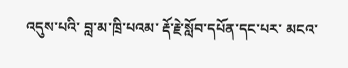འདུས་པའི་ བླ་མ་ཁྲི་པའམ་ རྡོ་རྗེ་སློབ་དཔོན་དང་པར་ མངའ་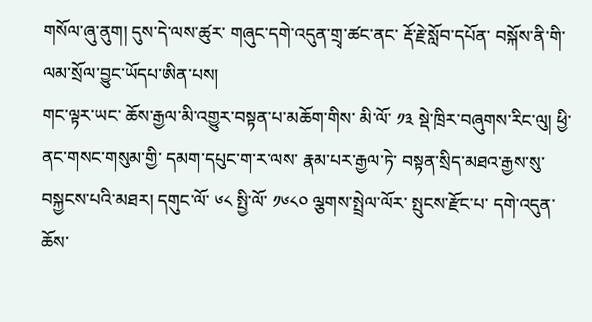གསོལ་ཞུ་ནུག། དུས་དེ་ལས་ཚུར་ གཞུང་དགེ་འདུན་གྲྭ་ཚང་ནང་ རྡོ་རྗེ་སློབ་དཔོན་ བསྐོས་ནི་གི་ ལམ་སྲོལ་བྱུང་ཡོདཔ་ཨིན་པས།
གང་ལྟར་ཡང་ ཆོས་རྒྱལ་མི་འགྱུར་བསྟན་པ་མཆོག་གིས་ མི་ལོ་ ༡༣ སྡེ་ཁྲིར་བཞུགས་རིང་ལུ། ཕྱི་ནང་གསང་གསུམ་གྱི་ དམག་དཔུང་ག་ར་ལས་ རྣམ་པར་རྒྱལ་ཏེ་ བསྟན་སྲིད་མཐའ་རྒྱས་སུ་ བསྐྱངས་པའི་མཐར། དགུང་ལོ་ ༦༨ སྤྱི་ལོ་ ༡༦༨༠ ལྕགས་སྤྲེལ་ལོར་ སྤུངས་རྫོང་པ་ དགེ་འདུན་ཆོས་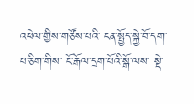འཕེལ་གྱིས་གཙོས་པའི་ ངན་སྤྱོད་སྐྱེ་བོ་དག་པ་ཅིག་གིས་ ངོ་རྒོལ་དྲག་པོའི་སྒོ་ལས་ སྡེ་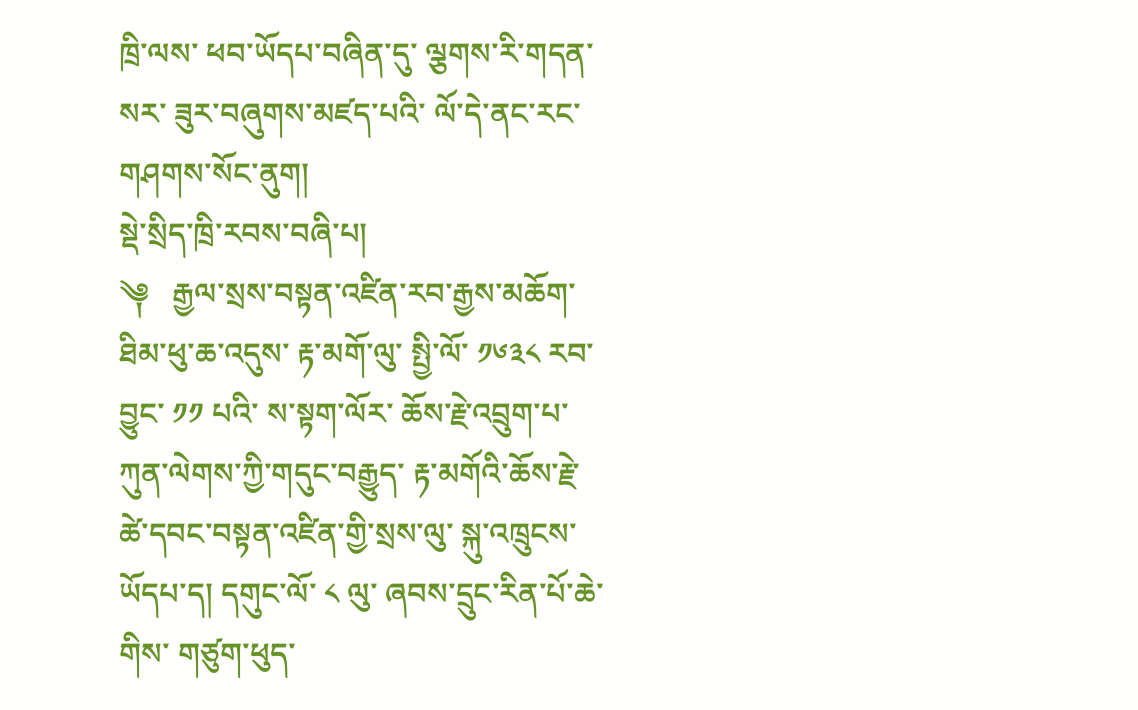ཁྲི་ལས་ ཕབ་ཡོདཔ་བཞིན་དུ་ ལྕགས་རི་གདན་སར་ ཟུར་བཞུགས་མཛད་པའི་ ལོ་དེ་ནང་རང་ གཤགས་སོང་ནུག།
སྡེ་སྲིད་ཁྲི་རབས་བཞི་པ།
༆   རྒྱལ་སྲས་བསྟན་འཛིན་རབ་རྒྱས་མཆོག་ ཐིམ་ཕུ་ཆ་འདུས་ རྟ་མགོ་ལུ་ སྤྱི་ལོ་ ༡༦༣༨ རབ་བྱུང་ ༡༡ པའི་ ས་སྟག་ལོར་ ཆོས་རྗེ་འབྲུག་པ་ཀུན་ལེགས་ཀྱི་གདུང་བརྒྱུད་ རྟ་མགོའི་ཆོས་རྗེ་ ཚེ་དབང་བསྟན་འཛིན་གྱི་སྲས་ལུ་ སྐུ་འཁྲུངས་ཡོདཔ་ད། དགུང་ལོ་ ༨ ལུ་ ཞབས་དྲུང་རིན་པོ་ཆེ་གིས་ གཙུག་ཕུད་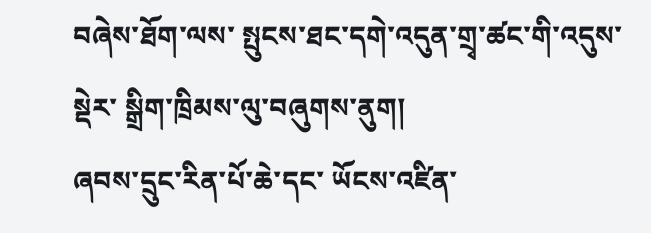བཞེས་ཐོག་ལས་ སྤུངས་ཐང་དགེ་འདུན་གྲྭ་ཚང་གི་འདུས་སྡེར་ སྒྲིག་ཁྲིམས་ལུ་བཞུགས་ནུག།
ཞབས་དྲུང་རིན་པོ་ཆེ་དང་ ཡོངས་འཛིན་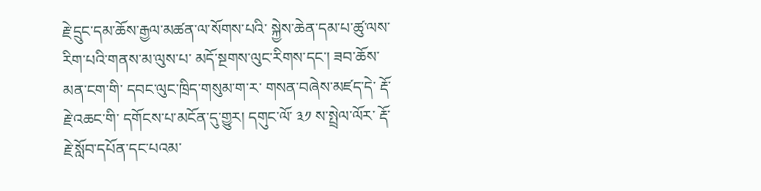རྗེ་དྲུང་དམ་ཆོས་རྒྱལ་མཚན་ལ་སོགས་པའི་ སྐྱེས་ཆེན་དམ་པ་ཚུ་ལས་ རིག་པའི་གནས་མ་ལུས་པ་ མདོ་སྔགས་ལུང་རིགས་དང་། ཟབ་ཆོས་མན་ངག་གི་ དབང་ལུང་ཁྲིད་གསུམ་ག་ར་ གསན་བཞེས་མཛད་དེ་ རྡོ་རྗེ་འཆང་གི་ དགོངས་པ་མངོན་དུ་གྱུར། དགུང་ལོ་ ༣༡ ས་སྤྲེལ་ལོར་ རྡོ་རྗེ་སློབ་དཔོན་དང་པའམ་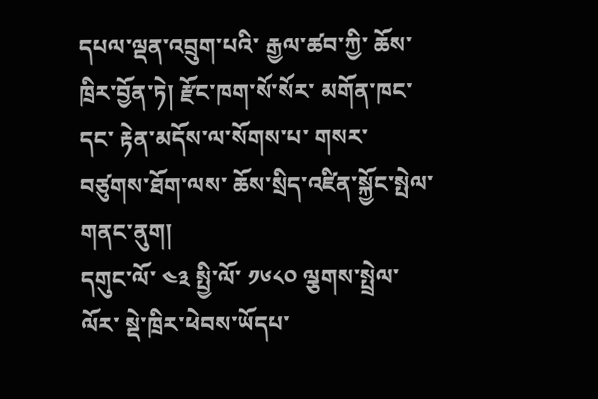དཔལ་ལྡན་འབྲུག་པའི་ རྒྱལ་ཚབ་ཀྱི་ ཆོས་ཁྲིར་བྱོན་ཏེ། རྫོང་ཁག་སོ་སོར་ མགོན་ཁང་དང་ རྟེན་མདོས་ལ་སོགས་པ་ གསར་བཙུགས་ཐོག་ལས་ ཆོས་སྲིད་འཛིན་སྐྱོང་སྤེལ་གནང་ནུག།
དགུང་ལོ་ ༤༣ སྤྱི་ལོ་ ༡༦༨༠ ལྕགས་སྤྲེལ་ལོར་ སྡེ་ཁྲིར་ཕེབས་ཡོདཔ་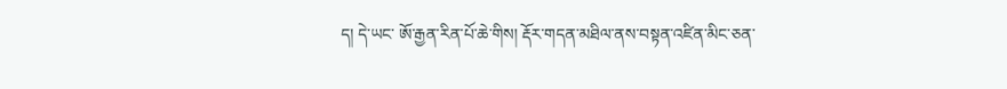ད། དེ་ཡང་ ཨོ་རྒྱན་རིན་པོ་ཆེ་གིས། རྡོར་གདན་མཐིལ་ནས་བསྟན་འཛིན་མིང་ཅན་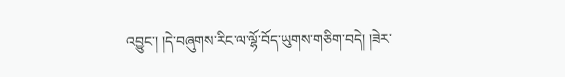འབྱུང་། །དེ་བཞུགས་རིང་ལ་ལྷོ་བོད་ཡུགས་གཅིག་བདེ། །ཟེར་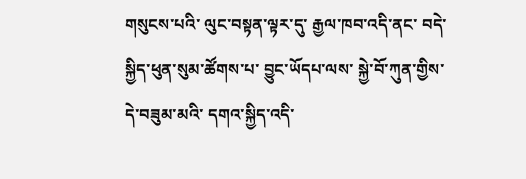གསུངས་པའི་ ལུང་བསྟན་ལྟར་དུ་ རྒྱལ་ཁབ་འདི་ནང་ བདེ་སྐྱིད་ཕུན་སུམ་ཚོགས་པ་ བྱུང་ཡོདཔ་ལས་ སྐྱེ་བོ་ཀུན་གྱིས་ དེ་བཟུམ་མའི་ དགའ་སྐྱིད་འདི་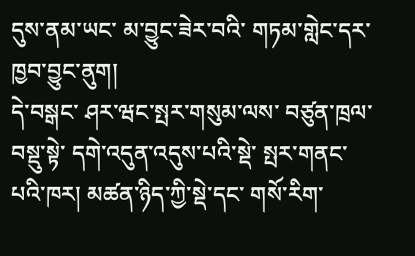དུས་ནམ་ཡང་ མ་བྱུང་ཟེར་བའི་ གཏམ་གླེང་དར་ཁྱབ་བྱུང་ནུག།
དེ་བསྒང་ ཤར་ཝང་སྤར་གསུམ་ལས་ བཙུན་ཁྲལ་བསྡུ་སྟེ་ དགེ་འདུན་འདུས་པའི་སྡེ་ སྤར་གནང་པའི་ཁར། མཚན་ཉིད་ཀྱི་སྡེ་དང་ གསོ་རིག་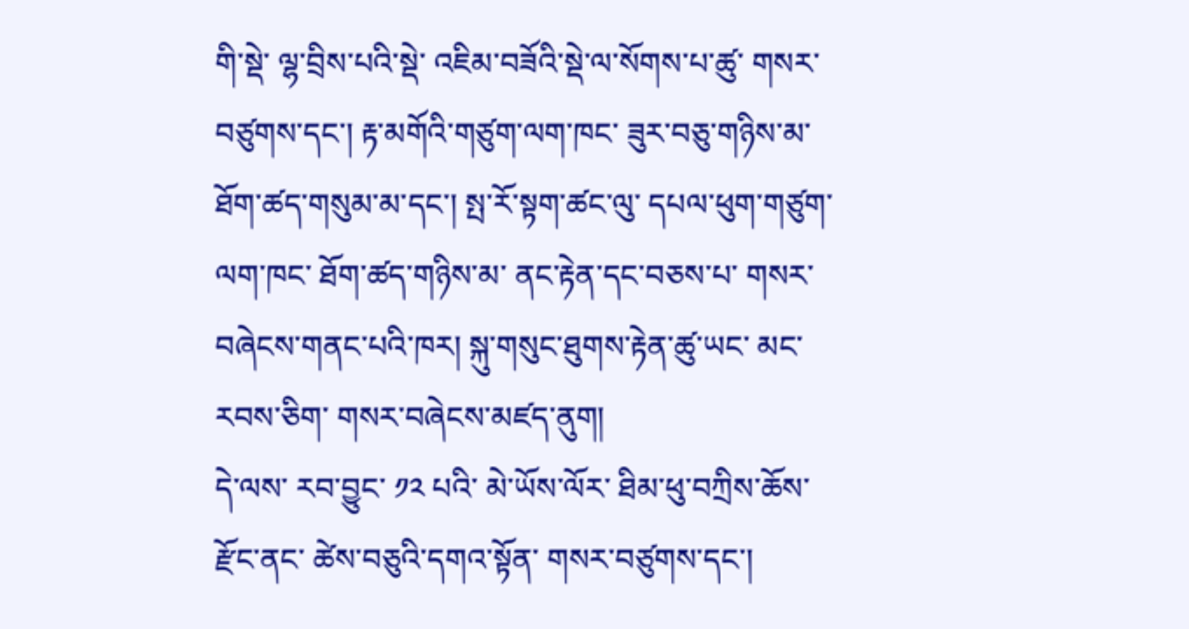གི་སྡེ་ ལྷ་བྲིས་པའི་སྡེ་ འཇིམ་བཟོའི་སྡེ་ལ་སོགས་པ་ཚུ་ གསར་བཙུགས་དང་། རྟ་མགོའི་གཙུག་ལག་ཁང་ ཟུར་བཅུ་གཉིས་མ་ ཐོག་ཚད་གསུམ་མ་དང་། སྤ་རོ་སྟག་ཚང་ལུ་ དཔལ་ཕུག་གཙུག་ལག་ཁང་ ཐོག་ཚད་གཉིས་མ་ ནང་རྟེན་དང་བཅས་པ་ གསར་བཞེངས་གནང་པའི་ཁར། སྐུ་གསུང་ཐུགས་རྟེན་ཚུ་ཡང་ མང་རབས་ཅིག་ གསར་བཞེངས་མཛད་ནུག།
དེ་ལས་ རབ་བྱུང་ ༡༢ པའི་ མེ་ཡོས་ལོར་ ཐིམ་ཕུ་བཀྲིས་ཆོས་རྫོང་ནང་ ཚེས་བཅུའི་དགའ་སྟོན་ གསར་བཙུགས་དང་།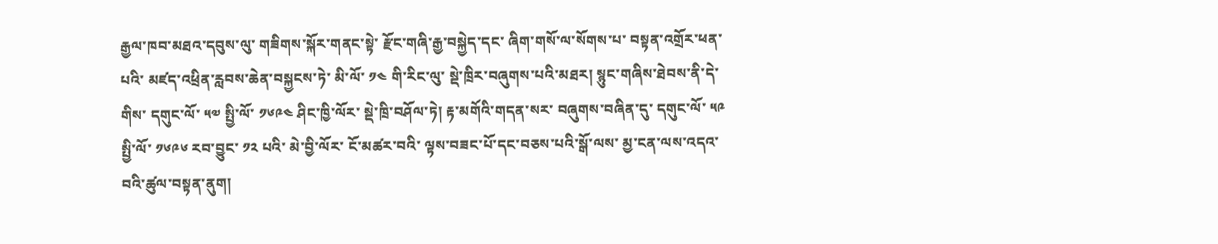རྒྱལ་ཁབ་མཐའ་དབུས་ལུ་ གཟིགས་སྐོར་གནང་སྟེ་ རྫོང་གཞི་རྒྱ་བསྐྱེད་དང་ ཞིག་གསོ་ལ་སོགས་པ་ བསྟན་འགྲོར་ཕན་པའི་ མཛད་འཕྲིན་རླབས་ཆེན་བསྐྱངས་ཏེ་ མི་ལོ་ ༡༤ གི་རིང་ལུ་ སྡེ་ཁྲིར་བཞུགས་པའི་མཐར། སྙུང་གཞིས་ཐེབས་ནི་དེ་གིས་ དགུང་ལོ་ ༥༧ སྤྱི་ལོ་ ༡༦༩༤ ཤིང་ཁྱི་ལོར་ སྡེ་ཁྲི་བཤོལ་ཏེ། རྟ་མགོའི་གདན་སར་ བཞུགས་བཞིན་དུ་ དགུང་ལོ་ ༥༩ སྤྱི་ལོ་ ༡༦༩༦ རབ་བྱུང་ ༡༢ པའི་ མེ་བྱི་ལོར་ ངོ་མཚར་བའི་ ལྟས་བཟང་པོ་དང་བཅས་པའི་སྒོ་ལས་ མྱ་ངན་ལས་འདའ་བའི་ཚུལ་བསྟན་ནུག།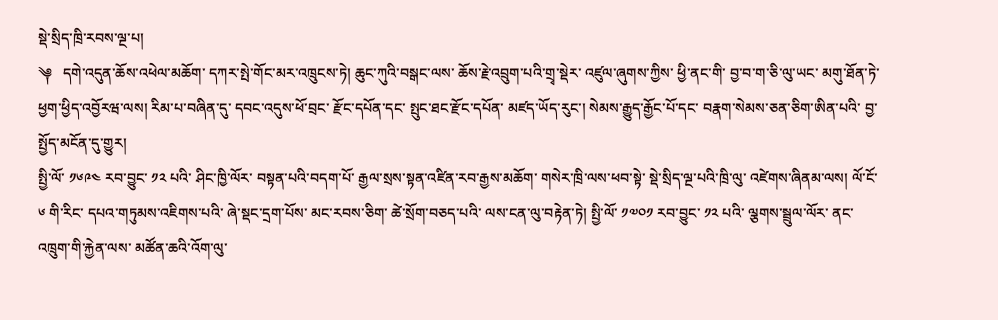སྡེ་སྲིད་ཁྲི་རབས་ལྔ་པ།
༆   དགེ་འདུན་ཆོས་འཕེལ་མཆོག་ དཀར་སྤེ་གོང་མར་འཁྲུངས་ཏེ། ཆུང་ཀུའི་བསྒང་ལས་ ཆོས་རྗེ་འབྲུག་པའི་གྲྭ་སྡེར་ འཛུལ་ཞུགས་ཀྱིས་ ཕྱི་ནང་གི་ བྱ་བ་ག་ཅི་ལུ་ཡང་ མགུ་ཐོན་ཏེ་ ཕྱག་ཕྱིད་འབྱོརཝ་ལས། རིམ་པ་བཞིན་དུ་ དབང་འདུས་ཕོ་བྲང་ རྫོང་དཔོན་དང་ སྤུང་ཐང་རྫོང་དཔོན་ མཛད་ཡོད་རུང་། སེམས་རྒྱུད་རྒྱོང་པོ་དང་ བརྣག་སེམས་ཅན་ཅིག་ཨིན་པའི་ བྱ་སྤྱོད་མངོན་དུ་གྱུར།
སྤྱི་ལོ་ ༡༦༩༤ རབ་བྱུང་ ༡༢ པའི་ ཤིང་ཁྱི་ལོར་ བསྟན་པའི་བདག་པོ་ རྒྱལ་སྲས་སྟན་འཛིན་རབ་རྒྱས་མཆོག་ གསེར་ཁྲི་ལས་ཕབ་སྟེ་ སྡེ་སྲིད་ལྔ་པའི་ཁྲི་ལུ་ འཛེགས་ཞིནམ་ལས། ལོ་ངོ་ ༦ གི་རིང་ དཔའ་གཏུམས་འཇིགས་པའི་ ཞེ་སྡང་དྲག་པོས་ མང་རབས་ཅིག་ ཚེ་སྲོག་བཅད་པའི་ ལས་ངན་ལུ་བརྟེན་ཏེ། སྤྱི་ལོ་ ༡༧༠༡ རབ་བྱུང་ ༡༢ པའི་ ལྕགས་སྦྲུལ་ལོར་ ནང་འཁྲུག་གི་རྐྱེན་ལས་ མཚོན་ཆའི་འོག་ལུ་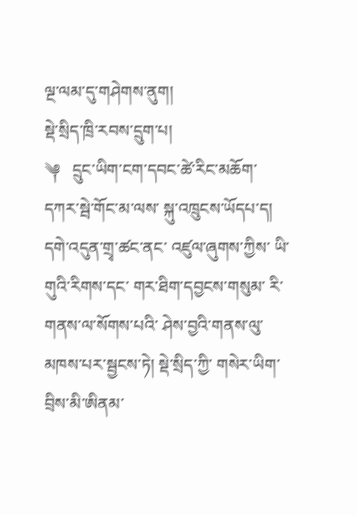ལྔ་ལམ་དུ་གཤེགས་ནུག།
སྡེ་སྲིད་ཁྲི་རབས་དྲུག་པ།
༆   དྲུང་ཡིག་ངག་དབང་ཚེ་རིང་མཆོག་ དཀར་སྦེ་གོང་མ་ལས་ སྐུ་འཁྲུངས་ཡོདཔ་ད། དགེ་འདུན་གྲྭ་ཚང་ནང་ འཛུལ་ཞུགས་ཀྱིས་ ཡི་གུའི་རིགས་དང་ གར་ཐིག་དབྱངས་གསུམ་ རི་གནས་ལ་སོགས་པའི་ ཤེས་བྱའི་གནས་ལུ་ མཁས་པར་སྦྱངས་ཏེ། སྡེ་སྲིད་ཀྱི་ གསེར་ཡིག་བྲིས་མི་ཨིནམ་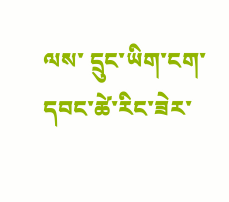ལས་ དྲུང་ཡིག་ངག་དབང་ཚེ་རིང་ཟེར་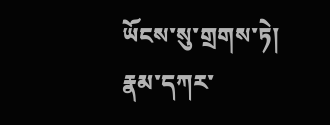ཡོངས་སུ་གྲགས་ཏེ། རྣམ་དཀར་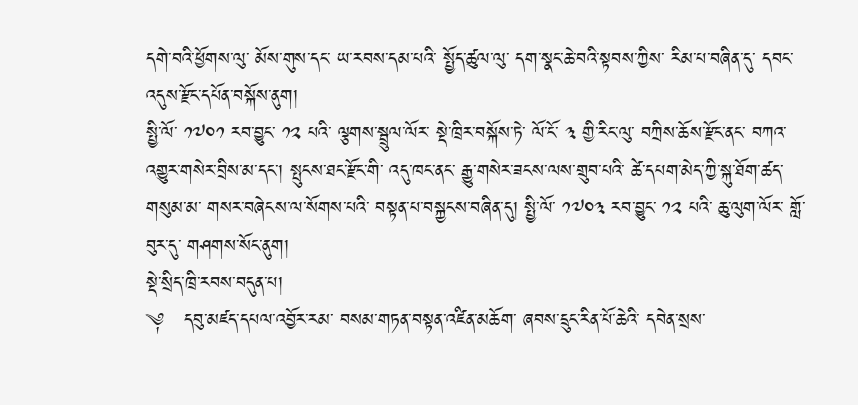དགེ་བའི་ཕྱོགས་ལུ་ མོས་གུས་དང་ ཡ་རབས་དམ་པའི་ སྤྱོད་ཚུལ་ལུ་ དག་སྣང་ཆེ་བའི་སྟབས་ཀྱིས་ རིམ་པ་བཞིན་དུ་ དབང་འདུས་རྫོང་དཔོན་བསྐོས་ནུག།
སྤྱི་ལོ་ ༡༧༠༡ རབ་བྱུང་ ༡༢ པའི་ ལྕགས་སྦྲུལ་ལོར་ སྡེ་ཁྲིར་བསྐོས་ཏེ་ ལོ་ངོ་ ༣ གྱི་རིང་ལུ་ བཀྲིས་ཆོས་རྫོང་ནང་ བཀའ་འགྱུར་གསེར་བྲིས་མ་དང་། སྤུངས་ཐང་རྫོང་གི་ འདུ་ཁང་ནང་ རྒྱུ་གསེར་ཟངས་ལས་གྲུབ་པའི་ ཚེ་དཔག་མེད་ཀྱི་སྐུ་ཐོག་ཚད་གསུམ་མ་ གསར་བཞེངས་ལ་སོགས་པའི་ བསྟན་པ་བསྐྱངས་བཞིན་དུ། སྤྱི་ལོ་ ༡༧༠༣ རབ་བྱུང་ ༡༢ པའི་ ཆུ་ལུག་ལོར་ གློ་བུར་དུ་ གཤགས་སོང་ནུག།
སྡེ་སྲིད་ཁྲི་རབས་བདུན་པ།
༆   དབུ་མཛད་དཔལ་འབྱོར་རམ་ བསམ་གཏན་བསྟན་འཛིན་མཆོག་ ཞབས་དྲུང་རིན་པོ་ཆེའི་ དབེན་སྲས་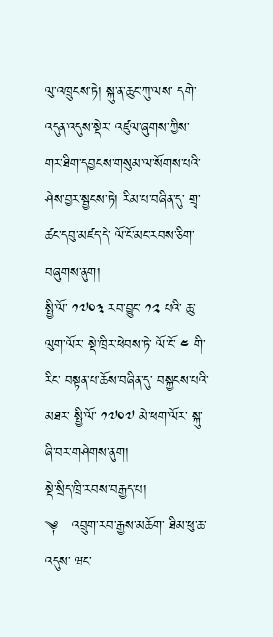ལུ་འཁྲུངས་ཏེ། སྐུ་ན་ཆུང་ཀུ་ལས་ དགེ་འདུན་འདུས་སྡེར་ འཛུལ་ཞུགས་ཀྱིས་ གར་ཐིག་དབྱངས་གསུམ་ལ་སོགས་པའི་ ཤེས་བྱར་སྦྱངས་ཏེ། རིམ་པ་བཞིན་དུ་ གྲྭ་ཚང་དབུ་མཛད་དེ་ ལོ་ངོ་མང་རབས་ཅིག་བཞུགས་ནུག།
སྤྱི་ལོ་ ༡༧༠༣ རབ་བྱུང་ ༡༢ པའི་ ཆུ་ལུག་ལོར་ སྡེ་ཁྲིར་ཕེབས་ཏེ་ ལོ་ངོ་ ༤ གི་རིང་ བསྟན་པ་ཆོས་བཞིན་དུ་ བསྐྱངས་པའི་མཐར་ སྤྱི་ལོ་ ༡༧༠༧ མེ་ཕག་ལོར་ སྐུ་ཞི་བར་གཤེགས་ནུག།
སྡེ་སྲིད་ཁྲི་རབས་བརྒྱད་པ།
༆   འབྲུག་རབ་རྒྱས་མཆོག་ ཐིམ་ཕུ་ཆ་འདུས་ ཝང་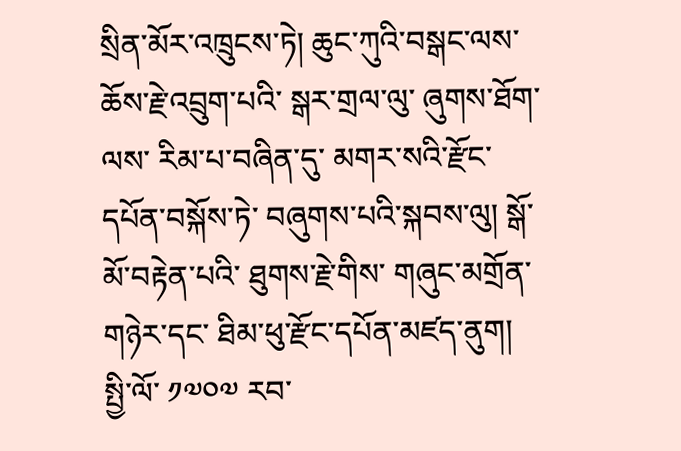སྲིན་མོར་འཁྲུངས་ཏེ། ཆུང་ཀུའི་བསྒང་ལས་ ཆོས་རྗེ་འབྲུག་པའི་ སྒར་གྲལ་ལུ་ ཞུགས་ཐོག་ལས་ རིམ་པ་བཞིན་དུ་ མགར་སའི་རྫོང་དཔོན་བསྐོས་ཏེ་ བཞུགས་པའི་སྐབས་ལུ། སྒོ་མོ་བརྟེན་པའི་ ཐུགས་རྗེ་གིས་ གཞུང་མགྲོན་གཉེར་དང་ ཐིམ་ཕུ་རྫོང་དཔོན་མཛད་ནུག།
སྤྱི་ལོ་ ༡༧༠༧ རབ་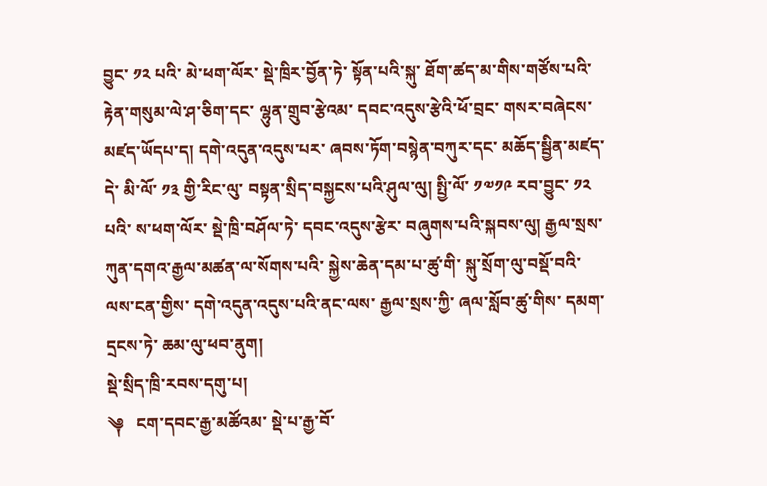བྱུང་ ༡༢ པའི་ མེ་ཕག་ལོར་ སྡེ་ཁྲིར་བྱོན་ཏེ་ སྟོན་པའི་སྐུ་ ཐོག་ཚད་མ་གིས་གཙོས་པའི་ རྟེན་གསུམ་ལེ་ཤ་ཅིག་དང་ ལྷུན་གྲུབ་རྩེའམ་ དབང་འདུས་རྩེའི་ཕོ་བྲང་ གསར་བཞེངས་མཛད་ཡོདཔ་ད། དགེ་འདུན་འདུས་པར་ ཞབས་ཏོག་བསྙེན་བཀུར་དང་ མཆོད་སྦྱིན་མཛད་དེ་ མི་ལོ་ ༡༣ གྱི་རིང་ལུ་ བསྟན་སྲིད་བསྐྱངས་པའི་ཤུལ་ལུ། སྤྱི་ལོ་ ༡༧༡༩ རབ་བྱུང་ ༡༢ པའི་ ས་ཕག་ལོར་ སྡེ་ཁྲི་བཤོལ་ཏེ་ དབང་འདུས་རྩེར་ བཞུགས་པའི་སྐབས་ལུ། རྒྱལ་སྲས་ཀུན་དགའ་རྒྱལ་མཚན་ལ་སོགས་པའི་ སྐྱེས་ཆེན་དམ་པ་ཚུ་གི་ སྐུ་སྲོག་ལུ་བསྡོ་བའི་ ལས་ངན་གྱིས་ དགེ་འདུན་འདུས་པའི་ནང་ལས་ རྒྱལ་སྲས་ཀྱི་ ཞལ་སློབ་ཚུ་གིས་ དམག་དྲངས་ཏེ་ ཆམ་ལུ་ཕབ་ནུག།
སྡེ་སྲིད་ཁྲི་རབས་དགུ་པ།
༆   ངག་དབང་རྒྱ་མཚོའམ་ སྡེ་པ་རྒྱ་བོ་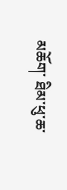མཆོག་ ཐིམ་ཕུ་ཆ་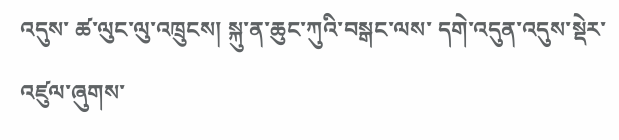འདུས་ ཚ་ལུང་ལུ་འཁྲུངས། སྐུ་ན་ཆུང་ཀུའི་བསྒང་ལས་ དགེ་འདུན་འདུས་སྡེར་ འཛུལ་ཞུགས་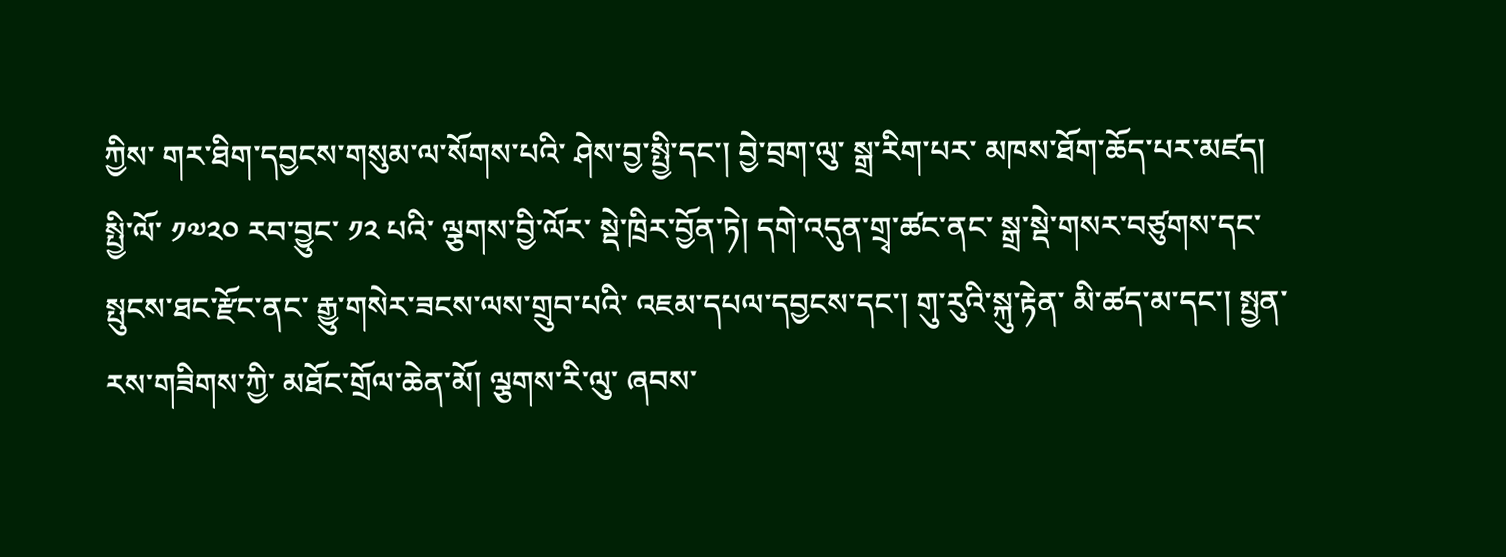ཀྱིས་ གར་ཐིག་དབྱངས་གསུམ་ལ་སོགས་པའི་ ཤེས་བྱ་སྤྱི་དང་། བྱེ་བྲག་ལུ་ སྒྲ་རིག་པར་ མཁས་ཐོག་ཆོད་པར་མཛད།
སྤྱི་ལོ་ ༡༧༢༠ རབ་བྱུང་ ༡༢ པའི་ ལྕགས་བྱི་ལོར་ སྡེ་ཁྲིར་བྱོན་ཏེ། དགེ་འདུན་གྲྭ་ཚང་ནང་ སྒྲ་སྡེ་གསར་བཙུགས་དང་ སྤུངས་ཐང་རྫོང་ནང་ རྒྱུ་གསེར་ཟངས་ལས་གྲུབ་པའི་ འཇམ་དཔལ་དབྱངས་དང་། གུ་རུའི་སྐུ་རྟེན་ མི་ཚད་མ་དང་། སྤྱན་རས་གཟིགས་ཀྱི་ མཐོང་གྲོལ་ཆེན་མོ། ལྕགས་རི་ལུ་ ཞབས་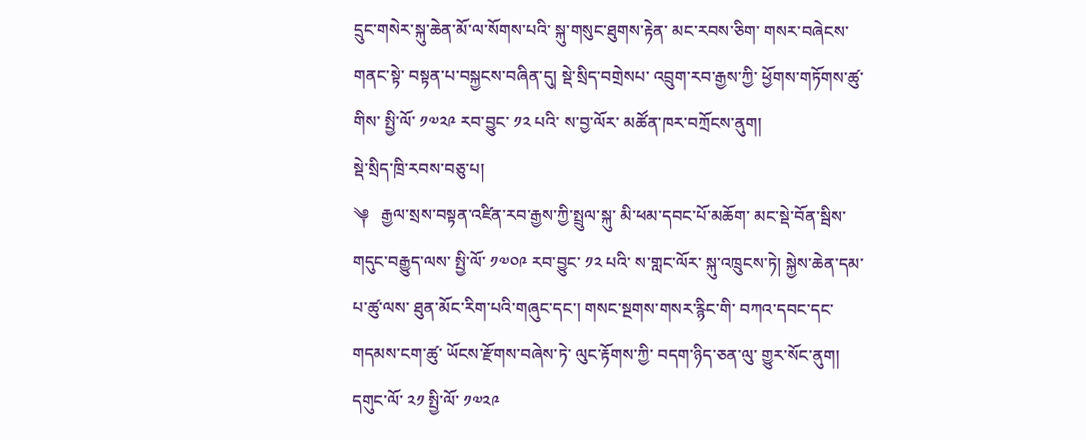དྲུང་གསེར་སྐུ་ཆེན་མོ་ལ་སོགས་པའི་ སྐུ་གསུང་ཐུགས་རྟེན་ མང་རབས་ཅིག་ གསར་བཞེངས་གནང་སྟེ་ བསྟན་པ་བསྐྱངས་བཞིན་དུ། སྡེ་སྲིད་བགྲེསཔ་ འབྲུག་རབ་རྒྱས་ཀྱི་ ཕྱོགས་གཏོགས་ཚུ་གིས་ སྤྱི་ལོ་ ༡༧༢༩ རབ་བྱུང་ ༡༢ པའི་ ས་བྱ་ལོར་ མཚོན་ཁར་བཀྲོངས་ནུག།
སྡེ་སྲིད་ཁྲི་རབས་བཅུ་པ།
༆   རྒྱལ་སྲས་བསྟན་འཛིན་རབ་རྒྱས་ཀྱི་སྤྲུལ་སྐུ་ མི་ཕམ་དབང་པོ་མཆོག་ མང་སྡེ་བོན་སྦིས་གདུང་བརྒྱུད་ལས་ སྤྱི་ལོ་ ༡༧༠༩ རབ་བྱུང་ ༡༢ པའི་ ས་གླང་ལོར་ སྐུ་འཁྲུངས་ཏེ། སྐྱེས་ཆེན་དམ་པ་ཚུ་ལས་ ཐུན་མོང་རིག་པའི་གཞུང་དང་། གསང་སྔགས་གསར་རྙིང་གི་ བཀའ་དབང་དང་ གདམས་ངག་ཚུ་ ཡོངས་རྫོགས་བཞེས་ཏེ་ ལུང་རྟོགས་ཀྱི་ བདག་ཉིད་ཅན་ལུ་ གྱུར་སོང་ནུག།
དགུང་ལོ་ ༢༡ སྤྱི་ལོ་ ༡༧༢༩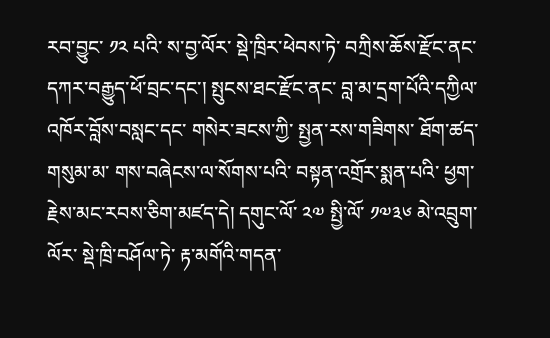རབ་བྱུང་ ༡༢ པའི་ ས་བྱ་ལོར་ སྡེ་ཁྲིར་ཕེབས་ཏེ་ བཀྲིས་ཆོས་རྫོང་ནང་ དཀར་བརྒྱུད་ཕོ་བྲང་དང་། སྤུངས་ཐང་རྫོང་ནང་ བླ་མ་དྲག་པོའི་དཀྱིལ་འཁོར་བློས་བསླང་དང་ གསེར་ཟངས་ཀྱི་ སྤྱན་རས་གཟིགས་ ཐོག་ཚད་གསུམ་མ་ གས་བཞེངས་ལ་སོགས་པའི་ བསྟན་འགྲོར་སྨན་པའི་ ཕྱག་རྗེས་མང་རབས་ཅིག་མཛད་དེ། དགུང་ལོ་ ༢༧ སྤྱི་ལོ་ ༡༧༣༦ མེ་འབྲུག་ལོར་ སྡེ་ཁྲི་བཤོལ་ཏེ་ རྟ་མགོའི་གདན་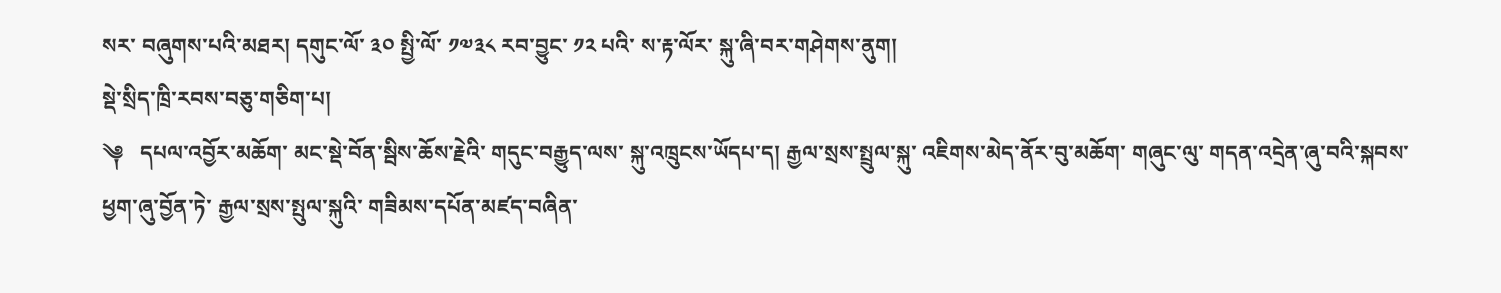སར་ བཞུགས་པའི་མཐར། དགུང་ལོ་ ༣༠ སྤྱི་ལོ་ ༡༧༣༨ རབ་བྱུང་ ༡༢ པའི་ ས་རྟ་ལོར་ སྐུ་ཞི་བར་གཤེགས་ནུག།
སྡེ་སྲིད་ཁྲི་རབས་བཅུ་གཅིག་པ།
༆   དཔལ་འབྱོར་མཆོག་ མང་སྡེ་བོན་སྦིས་ཆོས་རྗེའི་ གདུང་བརྒྱུད་ལས་ སྐུ་འཁྲུངས་ཡོདཔ་ད། རྒྱལ་སྲས་སྤྲུལ་སྐུ་ འཇིགས་མེད་ནོར་བུ་མཆོག་ གཞུང་ལུ་ གདན་འདྲེན་ཞུ་བའི་སྐབས་ ཕྱག་ཞུ་བྱོན་ཏེ་ རྒྱལ་སྲས་སྤུལ་སྐུའི་ གཟིམས་དཔོན་མཛད་བཞིན་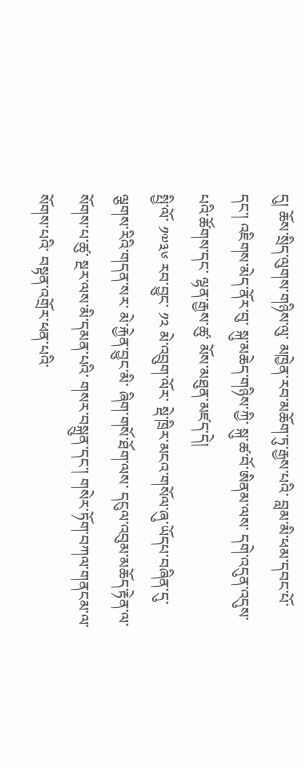དུ། ཆོས་སྲིད་ལུགས་གཉིས་ལུ་ མཁྱེན་རབ་མཆོག་ཏུ་རྒྱས་པའི་ བླམ་མི་ཕམ་དབང་པོ་དང་། འཇིགས་མེད་ནོར་བུ་ སྐུ་མཆེད་གཉིས་ཀྱི་ སྐུ་ཚ་བོ་ཨིནམ་ལས་ དགེ་འདུན་འདུས་པའི་ཚོགས་དང་ ལྷན་རྒྱས་ཚུ་ མོས་མཐུན་མཛད་དེ།
སྤྱི་ལོ་ ༡༧༣༦ རབ་བྱུང་ ༡༢ མེ་འབྲུག་ལོར་ སྡེ་ཁྲིར་མངའ་གསོལ་ཞུ་ཡོདཔ་བཞིན་དུ་ ལྕགས་རིའི་གདན་སར་ མེ་རྐྱེན་བྱུང་མི་ ཞིག་གསོ་ཐོག་ལས་ དངུལ་འབུམ་མཆོད་རྟེན་ལ་སོགས་པ་ཚུ་ སྔར་ལས་མི་དམན་པའི་ གསར་བསྐྲུན་དང་། གསེར་ཏོག་བཀལ་གནངམ་ལ་སོགས་པའི་ བསྟན་འགྲོར་ཕན་པའི་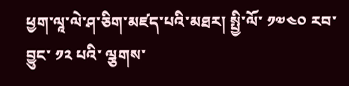ཕྱག་ལཱ་ལེ་ཤ་ཅིག་མཛད་པའི་མཐར། སྤྱི་ལོ་ ༡༧༤༠ རབ་བྱུང་ ༡༢ པའི་ ལྕགས་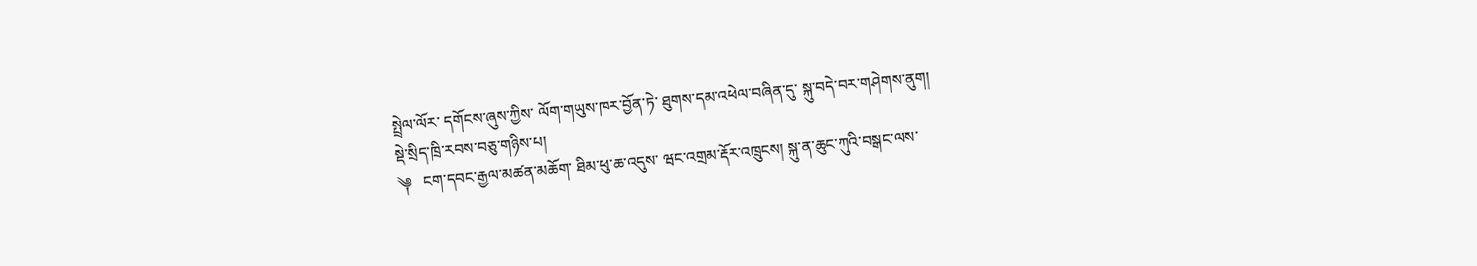སྤྲེལ་ལོར་ དགོངས་ཞུས་ཀྱིས་ ལོག་གཡུས་ཁར་བྱོན་ཏེ་ ཐུགས་དམ་འཕེལ་བཞིན་དུ་ སྐུ་བདེ་བར་གཤེགས་ནུག།
སྡེ་སྲིད་ཁྲི་རབས་བཅུ་གཉིས་པ།
༆   ངག་དབང་རྒྱལ་མཚན་མཆོག་ ཐིམ་ཕུ་ཆ་འདུས་ ཝང་འགྲམ་རྡོར་འཁྲུངས། སྐུ་ན་ཆུང་ཀུའི་བསྒང་ལས་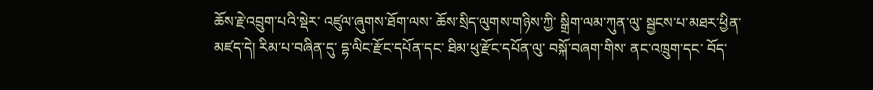ཆོས་རྗེ་འབྲུག་པའི་སྡེར་ འཛུལ་ཞུགས་ཐོག་ལས་ ཆོས་སྲིད་ལུགས་གཉིས་ཀྱི་ སྒྲིག་ལམ་ཀུན་ལུ་ སྦྱངས་པ་མཐར་ཕྱིན་མཛད་དེ། རིམ་པ་བཞིན་དུ་ དྷ་ལིང་རྫོང་དཔོན་དང་ ཐིམ་ཕུ་རྫོང་དཔོན་ལུ་ བསྐོ་བཞག་གིས་ ནང་འཁྲུག་དང་ བོད་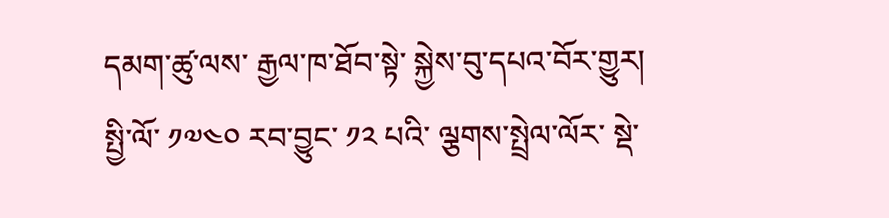དམག་ཚུ་ལས་ རྒྱལ་ཁ་ཐོབ་སྟེ་ སྐྱེས་བུ་དཔའ་བོར་གྱུར།
སྤྱི་ལོ་ ༡༧༤༠ རབ་བྱུང་ ༡༢ པའི་ ལྕགས་སྤྲེལ་ལོར་ སྡེ་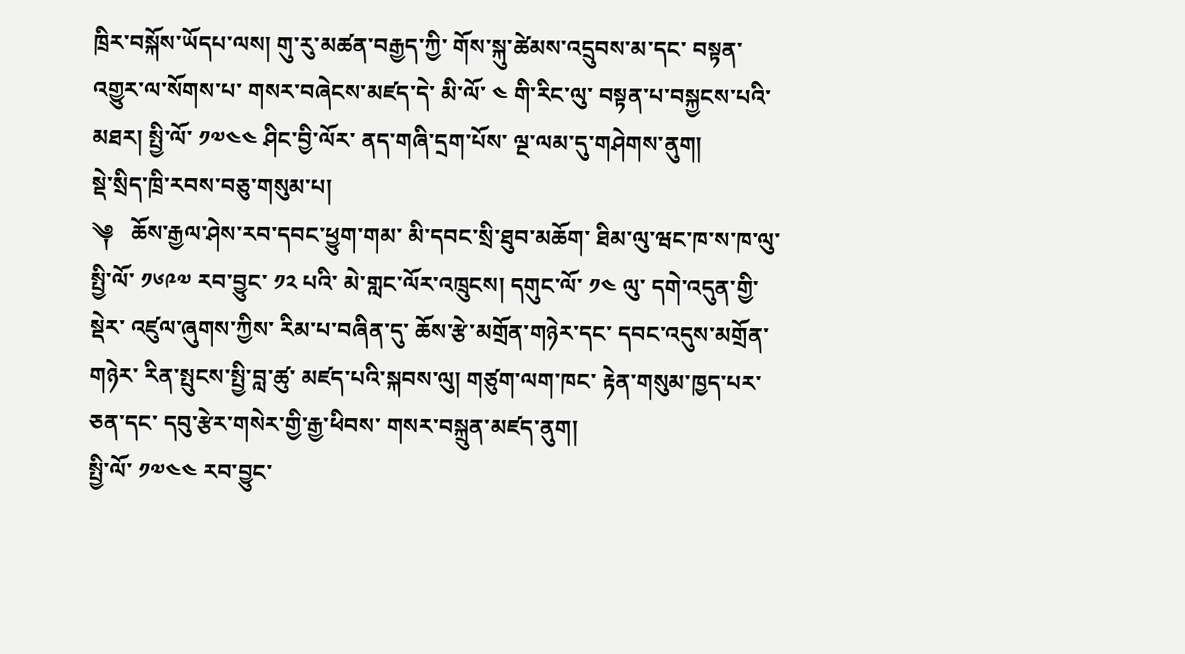ཁྲིར་བསྐོས་ཡོདཔ་ལས། གུ་རུ་མཚན་བརྒྱད་ཀྱི་ གོས་སྐུ་ཚེམས་འདྲུབས་མ་དང་ བསྟན་འགྱུར་ལ་སོགས་པ་ གསར་བཞེངས་མཛད་དེ་ མི་ལོ་ ༤ གི་རིང་ལུ་ བསྟན་པ་བསྐྱངས་པའི་མཐར། སྤྱི་ལོ་ ༡༧༤༤ ཤིང་བྱི་ལོར་ ནད་གཞི་དྲག་པོས་ ལྔ་ལམ་དུ་གཤེགས་ནུག།
སྡེ་སྲིད་ཁྲི་རབས་བཅུ་གསུམ་པ།
༆   ཆོས་རྒྱལ་ཤེས་རབ་དབང་ཕྱུག་གམ་ མི་དབང་སྲི་ཐུབ་མཆོག་ ཐིམ་ལུ་ཝང་ཁ་ས་ཁ་ལུ་ སྤྱི་ལོ་ ༡༦༩༧ རབ་བྱུང་ ༡༢ པའི་ མེ་གླང་ལོར་འཁྲུངས། དགུང་ལོ་ ༡༤ ལུ་ དགེ་འདུན་གྱི་སྡེར་ འཛུལ་ཞུགས་ཀྱིས་ རིམ་པ་བཞིན་དུ་ ཆོས་རྩེ་མགྲོན་གཉེར་དང་ དབང་འདུས་མགྲོན་གཉེར་ རིན་སྤུངས་སྤྱི་བླ་ཚུ་ མཛད་པའི་སྐབས་ལུ། གཙུག་ལག་ཁང་ རྟེན་གསུམ་ཁྱད་པར་ཅན་དང་ དབུ་རྩེར་གསེར་གྱི་རྒྱ་ཕིབས་ གསར་བསྐྲུན་མཛད་ནུག།
སྤྱི་ལོ་ ༡༧༤༤ རབ་བྱུང་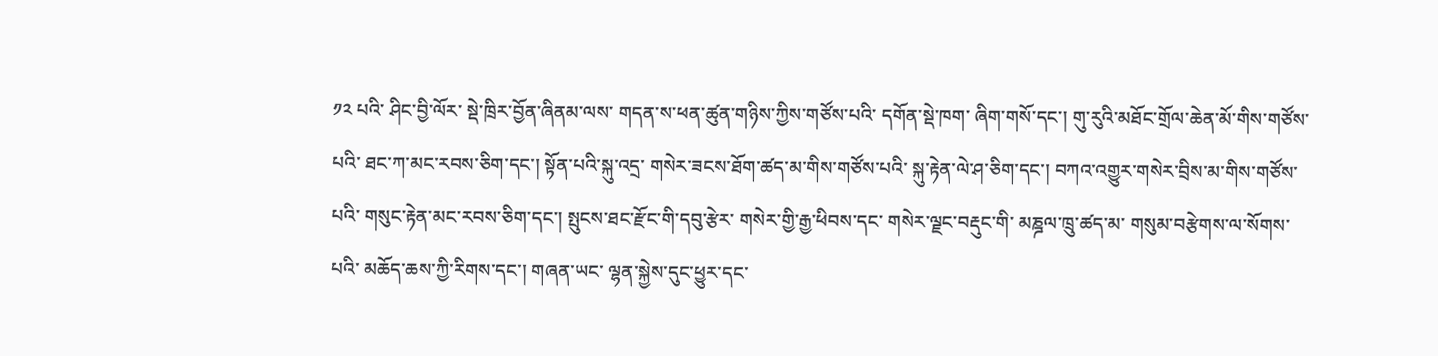༡༢ པའི་ ཤིང་བྱི་ལོར་ སྡེ་ཁྲིར་བྱོན་ཞིནམ་ལས་ གདན་ས་ཕན་ཚུན་གཉིས་ཀྱིས་གཙོས་པའི་ དགོན་སྡེ་ཁག་ ཞིག་གསོ་དང་། གུ་རུའི་མཐོང་གྲོལ་ཆེན་མོ་གིས་གཙོས་པའི་ ཐང་ཀ་མང་རབས་ཅིག་དང་། སྟོན་པའི་སྐུ་འདྲ་ གསེར་ཟངས་ཐོག་ཚད་མ་གིས་གཙོས་པའི་ སྐུ་རྟེན་ལེ་ཤ་ཅིག་དང་། བཀའ་འགྱུར་གསེར་བྲིས་མ་གིས་གཙོས་པའི་ གསུང་རྟེན་མང་རབས་ཅིག་དང་། སྤུངས་ཐང་རྫོང་གི་དབུ་རྩེར་ གསེར་གྱི་རྒྱ་ཕིབས་དང་ གསེར་ལྗང་བརྡུང་གི་ མཎྜལ་ཁྲུ་ཚད་མ་ གསུམ་བརྩེགས་ལ་སོགས་པའི་ མཆོད་ཆས་ཀྱི་རིགས་དང་། གཞན་ཡང་ ལྷན་སྐྱེས་དུང་ཕྱུར་དང་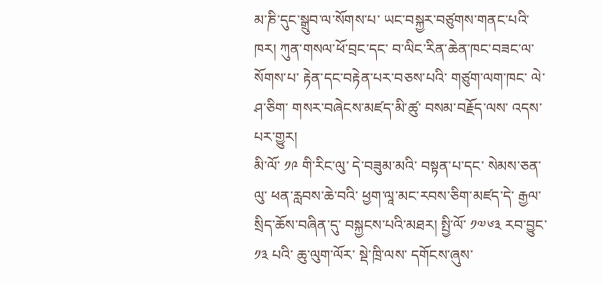མ་ཎི་དུང་སྒྲུབ་ལ་སོགས་པ་ ཡང་བསྐྱར་བཙུགས་གནང་པའི་ཁར། ཀུན་གསལ་ཕོ་བྲང་དང་ བ་ལིང་རིན་ཆེན་ཁང་བཟང་ལ་སོགས་པ་ རྟེན་དང་བརྟེན་པར་བཅས་པའི་ གཙུག་ལག་ཁང་ ལེ་ཤ་ཅིག་ གསར་བཞེངས་མཛད་མི་ཚུ་ བསམ་བརྗོད་ལས་ འདས་པར་གྱུར།
མི་ལོ་ ༡༩ གི་རིང་ལུ་ དེ་བཟུམ་མའི་ བསྟན་པ་དང་ སེམས་ཅན་ལུ་ ཕན་རླབས་ཆེ་བའི་ ཕྱག་ལཱ་མང་རབས་ཅིག་མཛད་དེ་ རྒྱལ་སྲིད་ཆོས་བཞིན་དུ་ བསྐྱངས་པའི་མཐར། སྤྱི་ལོ་ ༡༧༦༣ རབ་བྱུང་ ༡༣ པའི་ ཆུ་ལུག་ལོར་ སྡེ་ཁྲི་ལས་ དགོངས་ཞུས་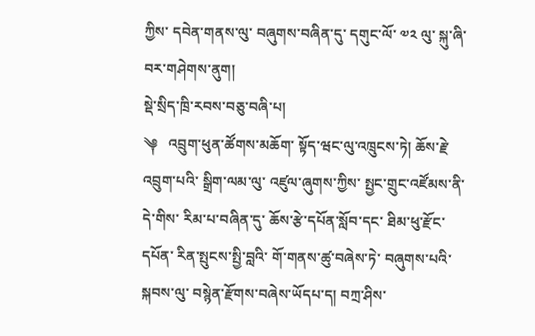ཀྱིས་ དབེན་གནས་ལུ་ བཞུགས་བཞིན་དུ་ དགུང་ལོ་ ༧༢ ལུ་ སྐུ་ཞི་བར་གཤེགས་ནུག།
སྡེ་སྲིད་ཁྲི་རབས་བཅུ་བཞི་པ།
༆   འབྲུག་ཕུན་ཚོགས་མཆོག་ སྟོད་ཝང་ལུ་འཁྲུངས་ཏེ། ཆོས་རྗེ་འབྲུག་པའི་ སྒྲིག་ལམ་ལུ་ འཛུལ་ཞུགས་ཀྱིས་ སྤྱང་གྲུང་འཛོམས་ནི་དེ་གིས་ རིམ་པ་བཞིན་དུ་ ཆོས་རྩེ་དཔོན་སློབ་དང་ ཐིམ་ཕུ་རྫོང་དཔོན་ རིན་སྤུངས་སྤྱི་བླའི་ གོ་གནས་ཚུ་བཞེས་ཏེ་ བཞུགས་པའི་སྐབས་ལུ་ བསྙེན་རྫོགས་བཞེས་ཡོདཔ་ད། བཀྲ་ཤིས་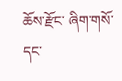ཆོས་རྫོང་ ཞིག་གསོ་དང་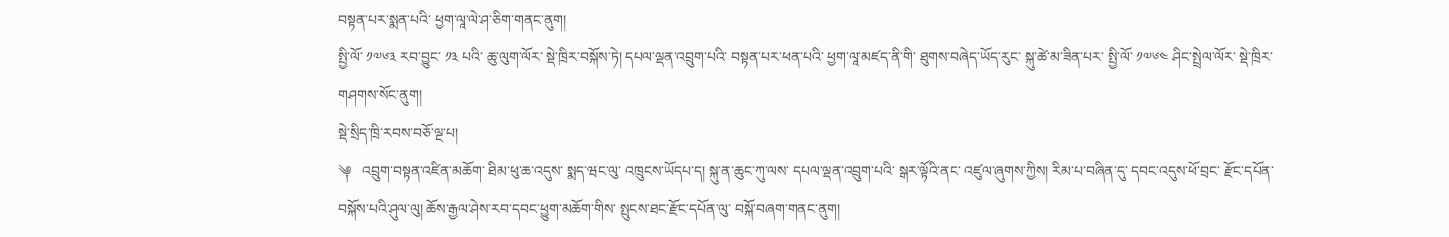བསྟན་པར་སྨན་པའི་ ཕྱག་ལཱ་ལེ་ཤ་ཅིག་གནང་ནུག།
སྤྱི་ལོ་ ༡༧༦༣ རབ་བྱུང་ ༡༣ པའི་ ཆུ་ལུག་ལོར་ སྡེ་ཁྲིར་བསྐོས་ཏེ། དཔལ་ལྡན་འབྲུག་པའི་ བསྟན་པར་ཕན་པའི་ ཕྱག་ལཱ་མཛད་ནི་གི་ ཐུགས་བཞེད་ཡོད་རུང་ སྐུ་ཚེ་མ་ཟིན་པར་ སྤྱི་ལོ་ ༡༧༦༤ ཤིང་སྤྲེལ་ལོར་ སྡེ་ཁྲིར་གཤགས་སོང་ནུག།
སྡེ་སྲིད་ཁྲི་རབས་བཅོ་ལྔ་པ།
༆   འབྲུག་བསྟན་འཛིན་མཆོག་ ཐིམ་ཕུ་ཆ་འདུས་ སྨད་ཝང་ལུ་ འཁྲུངས་ཡོདཔ་ད། སྐུ་ན་ཆུང་ཀུ་ལས་ དཔལ་ལྡན་འབྲུག་པའི་ སྒར་ལྟོའི་ནང་ འཛུལ་ཞུགས་ཀྱིས། རིམ་པ་བཞིན་དུ་ དབང་འདུས་ཕོ་བྲང་ རྫོང་དཔོན་བསྐོས་པའི་ཤུལ་ལུ། ཆོས་རྒྱལ་ཤེས་རབ་དབང་ཕྱུག་མཆོག་གིས་ སྤུངས་ཐང་རྫོང་དཔོན་ལུ་ བསྐོ་བཞག་གནང་ནུག།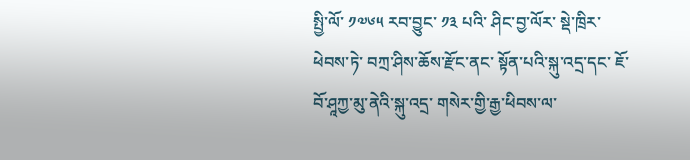སྤྱི་ལོ་ ༡༧༦༥ རབ་བྱུང་ ༡༣ པའི་ ཤིང་བྱ་ལོར་ སྡེ་ཁྲིར་ཕེབས་ཏེ་ བཀྲ་ཤིས་ཆོས་རྫོང་ནང་ སྟོན་པའི་སྐུ་འདྲ་དང་ ཇོ་བོ་ཤཱཀྱ་མུ་ནེའི་སྐུ་འདྲ་ གསེར་གྱི་རྒྱ་ཕིབས་ལ་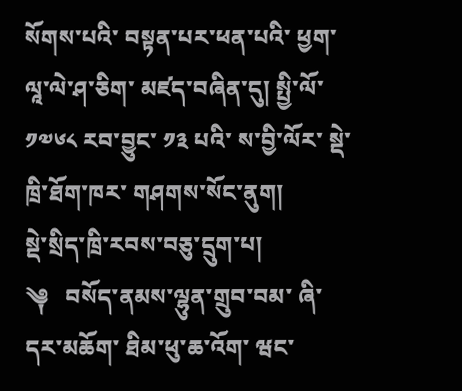སོགས་པའི་ བསྟན་པར་ཕན་པའི་ ཕྱག་ལཱ་ལེ་ཤ་ཅིག་ མཛད་བཞིན་དུ། སྤྱི་ལོ་ ༡༧༦༨ རབ་བྱུང་ ༡༣ པའི་ ས་བྱི་ལོར་ སྡེ་ཁྲི་ཐོག་ཁར་ གཤགས་སོང་ནུག།
སྡེ་སྲིད་ཁྲི་རབས་བཅུ་དྲུག་པ།
༆   བསོད་ནམས་ལྷུན་གྲུབ་བམ་ ཞི་དར་མཆོག་ ཐིམ་ཕུ་ཆ་འོག་ ཝང་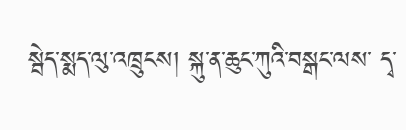སྦེད་སྨད་ལུ་འཁྲུངས། སྐུ་ན་ཆུང་ཀུའི་བསྒང་ལས་ དྭ་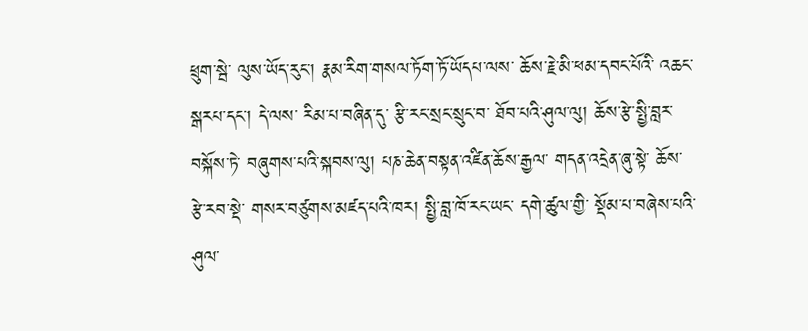ཕྲུག་སྦེ་ ལུས་ཡོད་རུང་། རྣམ་རིག་གསལ་ཏོག་ཏོ་ཡོདཔ་ལས་ ཆོས་རྗེ་མི་ཕམ་དབང་པོའི་ འཆང་སྒརཔ་དང་། དེ་ལས་ རིམ་པ་བཞིན་དུ་ རྩི་རང་སྲང་སྲུང་བ་ ཐོབ་པའི་ཤུལ་ལུ། ཆོས་རྩེ་སྤྱི་བླར་བསྐོས་ཏེ་ བཞུགས་པའི་སྐབས་ལུ། པཎ་ཆེན་བསྟན་འཛིན་ཆོས་རྒྱལ་ གདན་འདྲེན་ཞུ་སྟེ་ ཆོས་རྩེ་རབ་སྡེ་ གསར་བཙུགས་མཛད་པའི་ཁར། སྤྱི་བླ་ཁོ་རང་ཡང་ དགེ་ཚུལ་གྱི་ སྡོམ་པ་བཞེས་པའི་ཤུལ་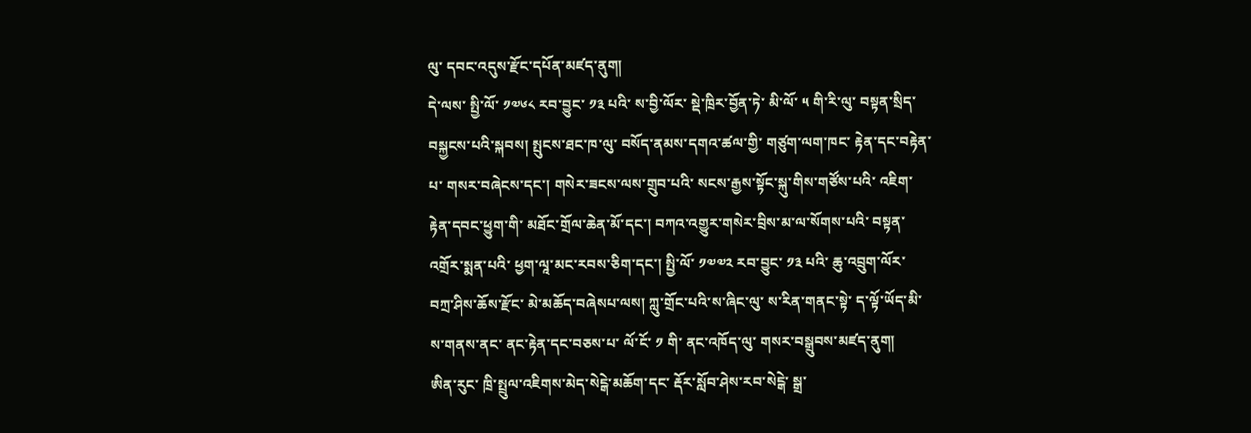ལུ་ དབང་འདུས་རྫོང་དཔོན་མཛད་ནུག།
དེ་ལས་ སྤྱི་ལོ་ ༡༧༦༨ རབ་བྱུང་ ༡༣ པའི་ ས་བྱི་ལོར་ སྡེ་ཁྲིར་བྱོན་ཏེ་ མི་ལོ་ ༥ གི་རི་ལུ་ བསྟན་སྲིད་བསྐྱངས་པའི་སྐབས། སྤུངས་ཐང་ཁ་ལུ་ བསོད་ནམས་དགའ་ཚལ་གྱི་ གཙུག་ལག་ཁང་ རྟེན་དང་བརྟེན་པ་ གསར་བཞེངས་དང་། གསེར་ཟངས་ལས་གྲུབ་པའི་ སངས་རྒྱས་སྟོང་སྐུ་གིས་གཙོས་པའི་ འཇིག་རྟེན་དབང་ཕྱུག་གི་ མཐོང་གྲོལ་ཆེན་མོ་དང་། བཀའ་འགྱུར་གསེར་བྲིས་མ་ལ་སོགས་པའི་ བསྟན་འགྲོར་སྨན་པའི་ ཕྱག་ལཱ་མང་རབས་ཅིག་དང་། སྤྱི་ལོ་ ༡༧༧༢ རབ་བྱུང་ ༡༣ པའི་ ཆུ་འབྲུག་ལོར་ བཀྲ་ཤིས་ཆོས་རྫོང་ མེ་མཆོད་བཞེསཔ་ལས། ཀླུ་གྲོང་པའི་ས་ཞིང་ལུ་ ས་རིན་གནང་སྟེ་ ད་ལྟོ་ཡོད་མི་ ས་གནས་ནང་ ནང་རྟེན་དང་བཅས་པ་ ལོ་ངོ་ ༡ གི་ ནང་འཁོད་ལུ་ གསར་བསྒྲུབས་མཛད་ནུག།
ཨིན་རུང་ ཁྲི་སྤྲུལ་འཇིགས་མེད་སེངྒེ་མཆོག་དང་ རྡོར་སློབ་ཤེས་རབ་སེངྒེ་ སྒྲ་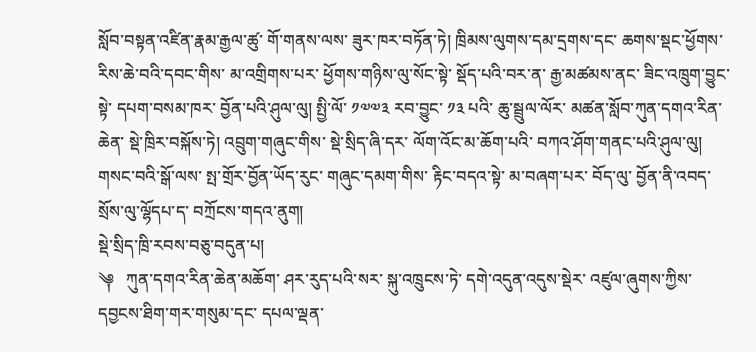སློབ་བསྟན་འཛིན་རྣམ་རྒྱལ་ཚུ་ གོ་གནས་ལས་ ཟུར་ཁར་བཏོན་ཏེ། ཁྲིམས་ལུགས་དམ་དྲགས་དང་ ཆགས་སྡང་ཕྱོགས་རིས་ཆེ་བའི་དབང་གིས་ མ་འགྲིགས་པར་ ཕྱོགས་གཉིས་ལུ་སོང་སྟེ་ སྡོད་པའི་བར་ན་ རྒྱ་མཚམས་ནང་ ཟིང་འཁྲུག་བྱུང་སྟེ་ དཔག་བསམ་ཁར་ བྱོན་པའི་ཤུལ་ལུ། སྤྱི་ལོ་ ༡༧༧༣ རབ་བྱུང་ ༡༣ པའི་ ཆུ་སྦྲུལ་ལོར་ མཚན་སློབ་ཀུན་དགའ་རིན་ཆེན་ སྡེ་ཁྲིར་བསྐོས་ཏེ། འབྲུག་གཞུང་གིས་ སྡེ་སྲིད་ཞི་དར་ ལོག་འོང་མ་ཆོག་པའི་ བཀའ་ཤོག་གནང་པའི་ཤུལ་ལུ། གསང་བའི་སྒོ་ལས་ སྤ་གྲོར་བྱོན་ཡོད་རུང་ གཞུང་དམག་གིས་ རྟིང་བདའ་སྟེ་ མ་བཞག་པར་ བོད་ལུ་ བྱོན་ནི་འབད་ སྲོས་ལུ་ལྷོདཔ་ད་ བཀྲོངས་གདའ་ནུག།
སྡེ་སྲིད་ཁྲི་རབས་བཅུ་བདུན་པ།
༆   ཀུན་དགའ་རིན་ཆེན་མཆོག་ ཤར་རུད་པའི་སར་ སྐུ་འཁྲུངས་ཏེ་ དགེ་འདུན་འདུས་སྡེར་ འཛུལ་ཞུགས་ཀྱིས་ དབྱངས་ཐིག་གར་གསུམ་དང་ དཔལ་ལྡན་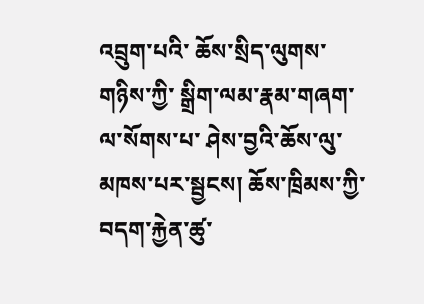འབྲུག་པའི་ ཆོས་སྲིད་ལུགས་གཉིས་ཀྱི་ སྒྲིག་ལམ་རྣམ་གཞག་ལ་སོགས་པ་ ཤེས་བྱའི་ཆོས་ལུ་ མཁས་པར་སྦྱངས། ཆོས་ཁྲིམས་ཀྱི་ བདག་རྐྱེན་ཚུ་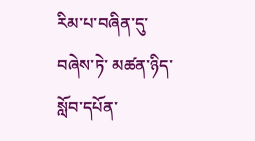རིམ་པ་བཞིན་དུ་བཞེས་ཏེ་ མཚན་ཉིད་སློབ་དཔོན་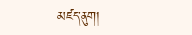མཛད་ནུག།